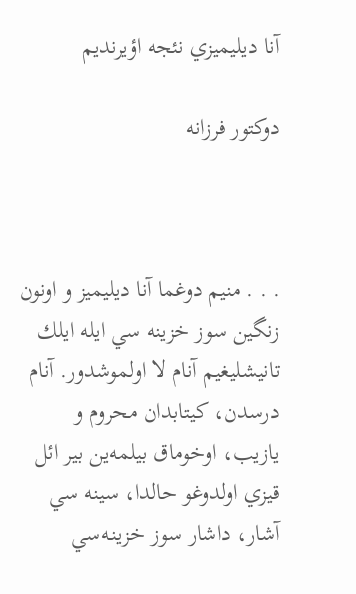آنا ديليميزي نئجه اؤيرنديم

دوكتور فرزانه



. . . منيم دوغما آنا ديليميز و اونون زنگين سوز خزينه سي ايله ايلك تانيشليغيم آنام لا اولموشدور. آنام درسدن، كيتابدان محروم و يازيب، اوخوماق بيلمه‌ين بير ائل قيزي اولدوغو حالدا، سينه سي آشار، داشار سوز خزينـه‌سي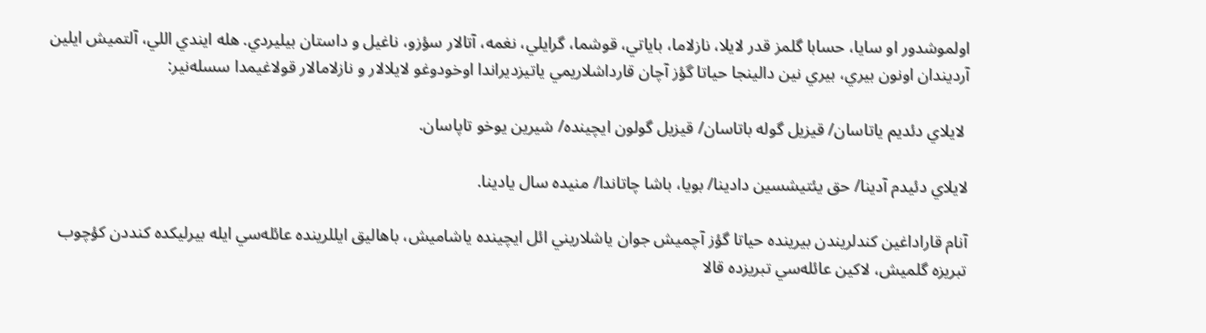اولموشدور او سايا، حسابا گلمز قدر لايلا، نازلاما، باياتي، قوشما، گرايلي، نغمه، آتالار سؤزو، ناغيل و داستان بيليردي. هله ايندي اللي، آلتميش ايلين آرديندان اونون بيري، بيري نين دالينجا حياتا گؤز آچان قارداشلاريمي ياتيزديراندا اوخودوغو لايلالار و نازلامالار قولاغيمدا سسله‌نير:

 لايلاي دئديم ياتاسان/ قيزيل گوله باتاسان/ قيزيل گولون ايچينده/ شيرين يوخو تاپاسان.

لايلاي دئيدم آدينا/ حق يئتيشسين دادينا/ بويا، باشا چاتاندا/ منيده سال يادينا.

آنام قاراداغين كندلريندن بيرينده حياتا گؤز آچميش جوان ياشلاريني ائل ايچينده ياشاميش، باهاليق ايللرينده عائله‌سي ايله بيرليكده كنددن كؤچوب تبريزه گلميش، لاكين عائله‌سي تبريزده قالا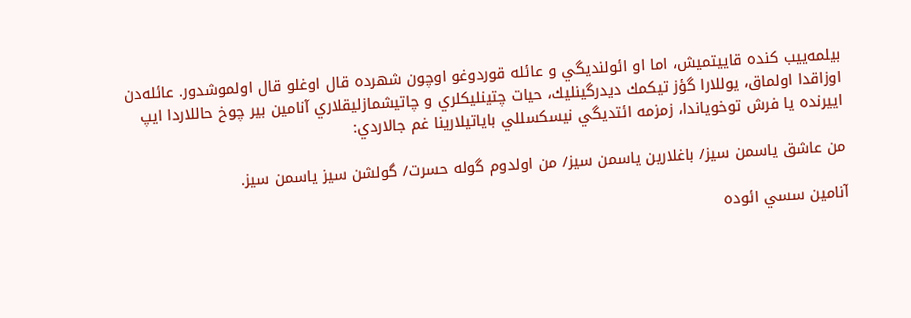بيلمه‌ييب كنده قاييتميش، اما او ائولنديگي و عائله قوردوغو اوچون شهرده قال اوغلو قال اولموشدور. عائله‌دن اوزاقدا اولماق، يوللارا گؤز تيكمك ديدرگينليك، حيات چتينليكلري و چاتيشمازليقلاري آنامين بير چوخ حاللاردا ايپ اييرنده يا فرش توخوياندا، زمزمه ائتديگي نيسكسللي باياتيلارينا غم جالاردي:

من عاشق ياسمن سيز/ باغلارين ياسمن سيز/ من اولدوم گوله حسرت/ گولشن سيز ياسمن سيز.

آنامين سسي ائوده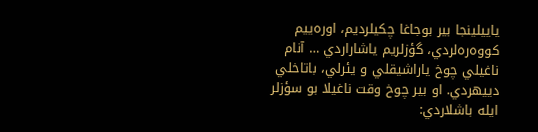ياييلينجا بير بوجاغا چكيلرديم، اوره‌ييم كوو‌‌‌ه‌ره‌لردي، گؤزلريم ياشاراردي … آنام ناغيلي چوخ ياراشيقلي و يئرلي، باتاخلي دييهردي. او بير چوخ وقت ناغيلا بو سؤزلر ايله باشلاردي: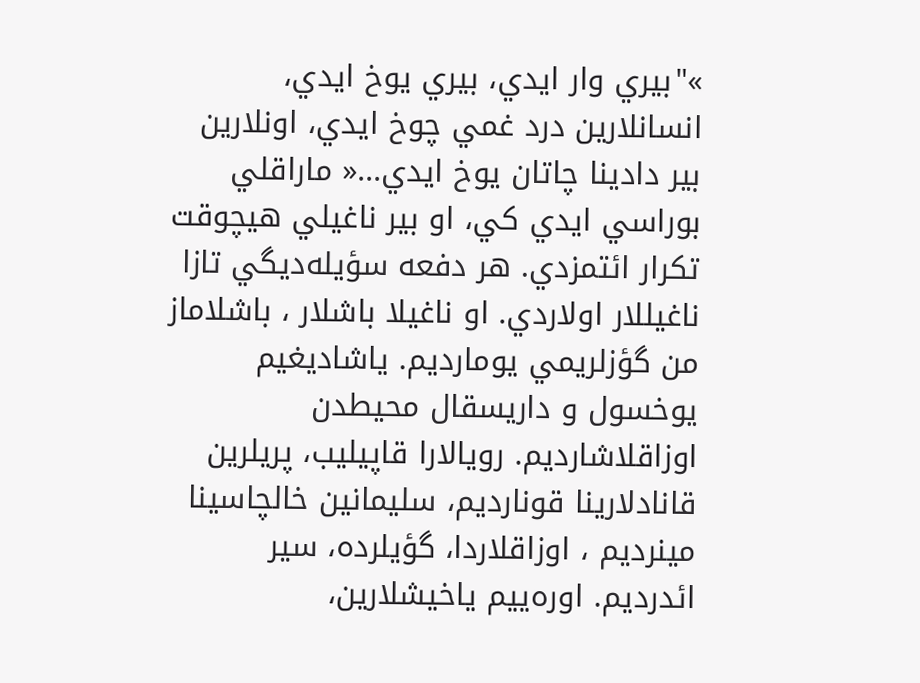»"بيري وار ايدي، بيري يوخ ايدي، انسانلارين درد غمي چوخ ايدي، اونلارين بير دادينا چاتان يوخ ايدي...« ماراقلي بوراسي ايدي كي، او بير ناغيلي هيچوقت تكرار ائتمزدي. هر دفعه سؤيله‌ديگي تازا ناغيللار اولاردي. او ناغيلا باشلار ، باشلاماز من گؤزلريمي يومارديم. ياشاديغيم يوخسول و داريسقال محيطدن اوزاقلاشارديم. رويالارا قاپيليب، پريلرين قانادلارينا قونارديم، سليمانين خالچاسينا مينرديم ، اوزاقلاردا، گؤيلرده، سير ائدرديم. اوره‌ييم ياخيشلارين،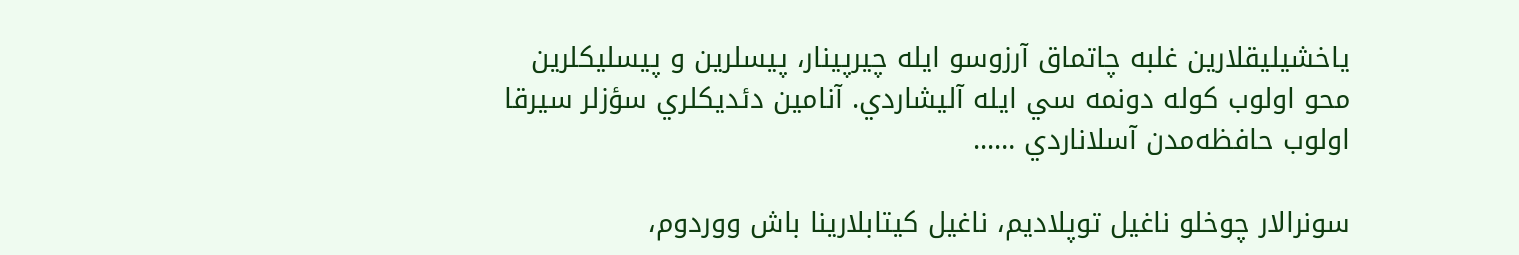ياخشيليقلارين غلبه چاتماق آرزوسو ايله چيرپينار، پيسلرين و پيسليكلرين محو اولوب كوله دونمه سي ايله آليشاردي. آنامين دئديكلري سؤزلر سيرقا اولوب حافظه‌مدن آسلاناردي …...

سونرالار چوخلو ناغيل توپلاديم، ناغيل كيتابلارينا باش ووردوم،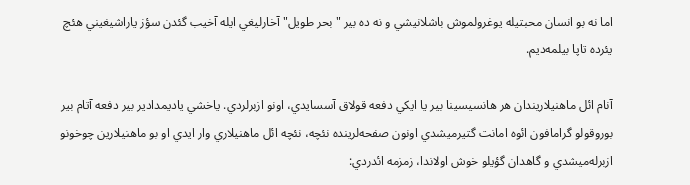اما نه بو انسان محبتيله يوغرولموش باشلانيشي و نه ده بير "بحر طويل" آخارليغي ايله آخيب گئدن سؤز ياراشيغيني هئچ يئرده تاپا بيلمه‌ديم.

آنام ائل ماهنيلاريندان هر هانسيسينا بير يا ايكي دفعه قولاق آسسايدي، اونو ازبرلردي. ياخشي ياديمدادير بير دفعه آتام بير بوروقولو گرامافون ائوه امانت گتيرميشدي اونون صفحه‌لرينده نئچه، نئچه ائل ماهنيلاري وار ايدي او بو ماهنيلارين چوخونو ازبرله‌ميشدي و گاهدان گؤيلو خوش اولاندا، زمزمه ائدردي: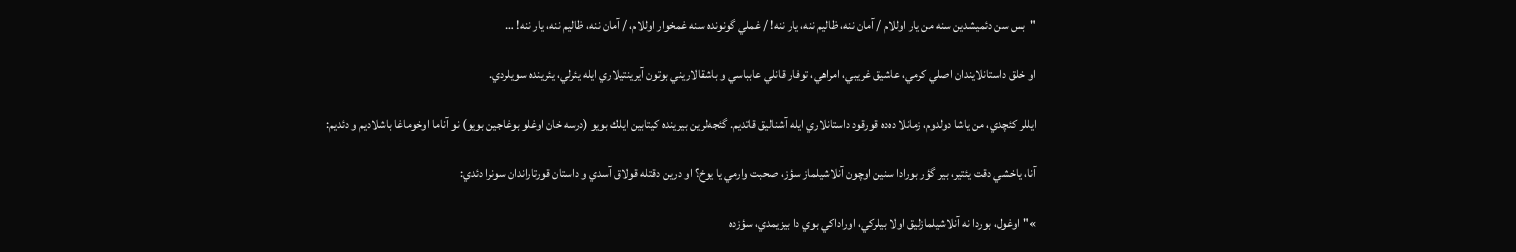"بس سن دئميشدين سنه من يار اوللام / آمان ننه، ظاليم ننه، يار ننه! / غملي گونونده سنه غمخوار اوللام، / آمان ننه، ظاليم ننه، يار ننه! …

او خلق داستانلايندان اصلي كرمي، عاشيق غريبي، امراهي، توفار قانلي عابباسي و باشقالاريني بوتون آيرينتيلاري ايله يئرلي، يئرينده سويلردي.

ايللر كئچدي، من ياشا دولدوم، زمانلا ده‌ده قورقود داستانلاري ايله آشناليق قاتديم. گئجه‌لرين بيرينده كيتابين ايلك بويو (درسه خان اوغلو بوغاجين بويو) نو آناما اوخوماغا باشلاديم و دئديم:

آنا، ياخشي دقت يئتير، بير گؤر بورادا سنين اوچون آنلاشيلماز سؤز، صحبت وارمي يا يوخ؟ او درين دقتله قولاق آسدي و داستان قورتاراندان سونرا دئدي:

»"اوغول، بوردا نه آنلاشيلمازليق اولا بيلركي، اوراداكي بوي دا بيزيمدي، سؤزده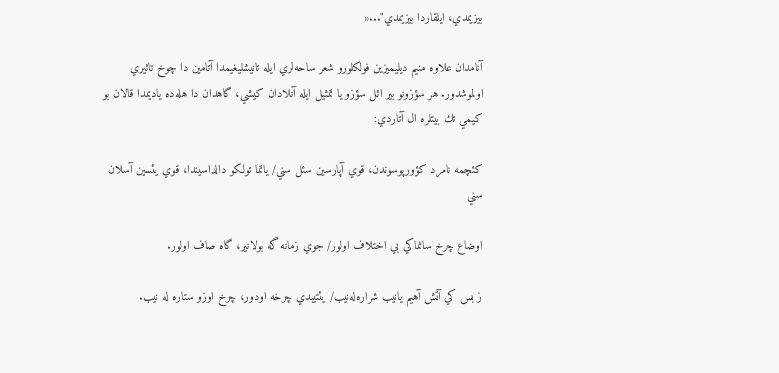بيزيمدي، ايلقاردا بيزيمدي"...«

آنامدان علاوه منيم ديليميزين فولكلورو شعر ساحه‌لري ايله تانيشليغيمدا آتامين دا چوخ تاثيري اولموشدور. هر سؤزونو بير ائل سؤزو يا تمثيل ايله آنلادان كيشي، گاهدان دا هله‌ده ياديمدا قالان بو كيمي تك بيتلره ال آتاردي:

كئچمه نامرد كؤورپوسوندن، قوي آپارسين سئل سني/ ياتما تولكو دالداسيندا، قوي يئسين آسلان سني

اوضاع چرخ سانماكي بي اختلاف اولور/ جوي زمانه گه بولانير، گاه صاف اولور.

ز بس كي آتش آهيم يانيب شراره‌له‌نيب/ يئتيبدي چرخه اودور، چرخ اوزو ستاره له نيب.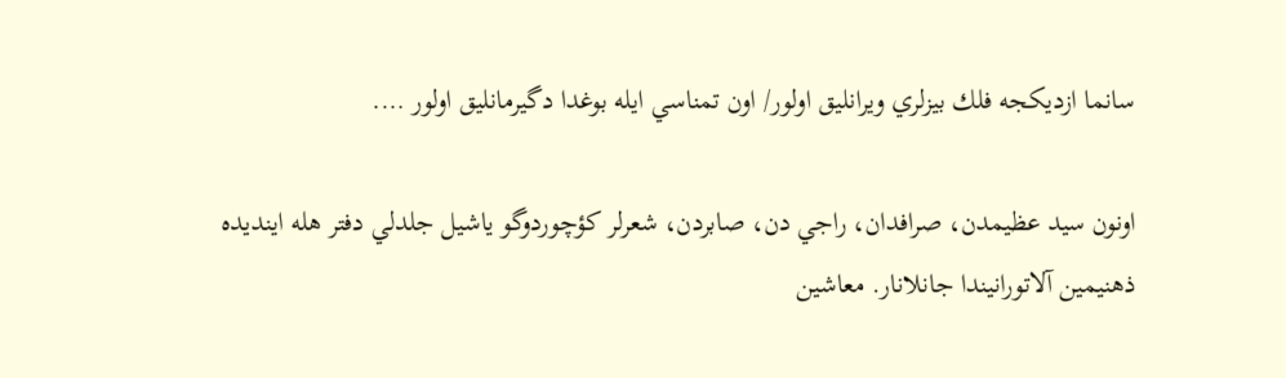سانما ازديكجه فلك بيزلري ويرانليق اولور/ اون تمناسي ايله بوغدا دگيرمانليق اولور ….

اونون سيد عظيمدن، صرافدان، راجي دن، صابردن، شعرلر كؤچوردوگو ياشيل جلدلي دفتر هله اينديده ذهنيمين آلاتورانيندا جانلانار. معاشين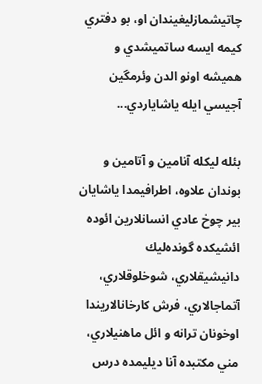چاتيشمازليغيندان او، بو دفتري كيمه ايسه ساتميشدي و هميشه اونو الدن وئرمگين آجيسي ايله ياشاياردي...

بئله ليكله آنامين و آتامين و بوندان علاوه، اطرافيمدا ياشايان بير چوخ عادي انسانلارين ائوده ائشيكده گونده‌ليك دانيشيقلاري، شو‌خلوقلاري، آتماجالاري، فرش كارخانالاريندا اوخونان ترانه و ائل ماهنيلاري، مني مكتبده آنا ديليمده درس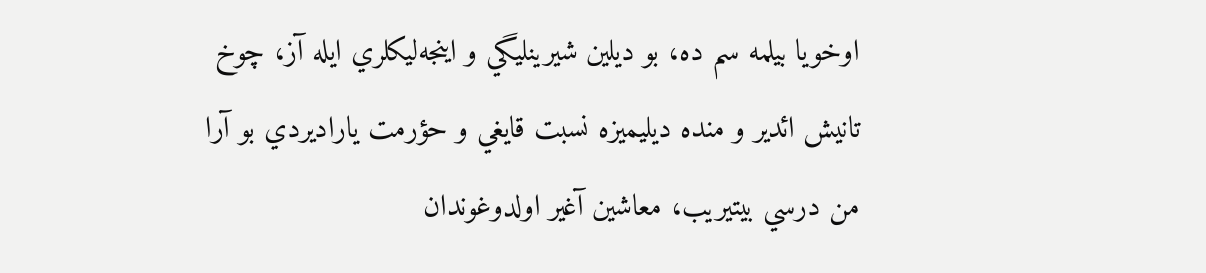اوخويا بيلمه سم ده، بو ديلين شيرينليگي و اينجه‌ليكلري ايله آز، چوخ تانيش ائدير و منده ديليميزه نسبت قايغي و حؤرمت ياراديردي بو آرا من درسي بيتيريب، معاشين آغير اولدوغوندان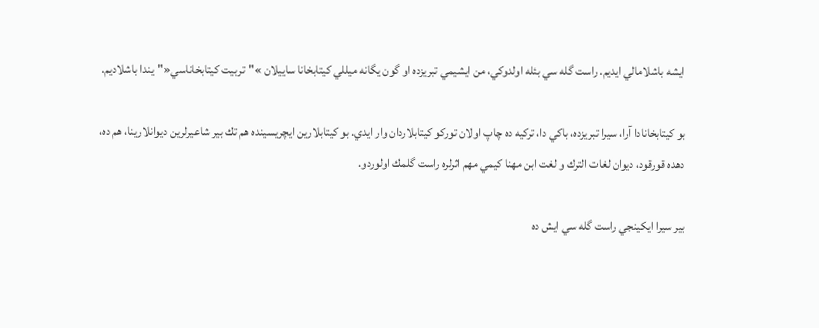ايشه باشلامالي ايديم. راست گله سي بئله اولدوكي، من ايشيمي تبريزده او گون يگانه ميللي كيتابخانا ساييلان »"تربيت كيتابخاناسي«"يندا باشلاديم.

بو كيتابخانادا آرا، سيرا تبريزده، باكي دا، تركيه ده چاپ اولان توركو كيتابلاردان وار ايدي. بو كيتابلارين ايچريسينده هم تك بير شاعيرلرين ديوانلارينا، هم ده، دهده قورقود، ديوان لغات الترك و لغت ابن مهنا كيمي مهم اثرلره راست گلمك اولوردو.

بير سيرا ايكينجي راست گله سي ايش ده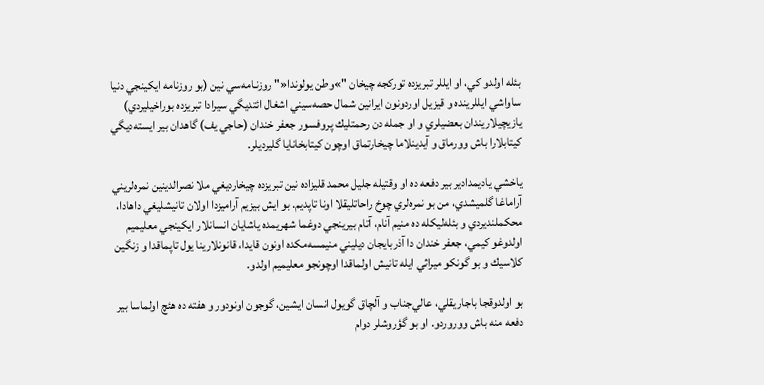بئله اولدو كي، او ايللر تبريزده توركجه چيخان "»وطن يولوندا«" روزنـامه‌سي نين (بو روزنامه ايكينجي دنيا ساواشي ايللرينده و قيزيل اوردونون ايرانين شمال حصه‌سيني اشغال ائتديگي سيرادا تبريزده بوراخيليردي) يازيچيلاريندان بعضيلري و او جمله دن رحمتليك پروفسور جعفر خندان (حاجي يف) گاهدان بير ايسته‌ديگي كيتابلارا باش وورماق و آيدينلاما چيخارتماق اوچون كيتابخانايا گليرديلر.

ياخشي ياديمدادير بير دفعه ده او وقتيله جليل محمد قليزاده نين تبريزده چيخارديغي ملا نصرالدينين نمره‌لريني آراماغا گلميشدي، من بو نمر‌ه‌لري چوخ راحاتليقلا اونا تاپديم. بو ايش بيزيم آراميزدا اولان تانيشليغي داهادا، محكملنديردي و بئله‌ليكله ده منيم آنام، آتام بيرينجي دوغما شهريمده ياشايان انسانلار ايكينجي معليميم اولدوغو كيمي، جعفر خندان دا آذربايجان ديليني منيمسه‌مكده اونون قايدا، قانونلارينا يول تاپماقدا و زنگين كلاسيك و بو گونكو ميراثي ايله تانيش اولماقدا اوچونجو معليميم اولدو.

بو اولدوقجا باجاريقلي، عالي‌جناب و آلچاق گويول انسان ايشين، گوجون اونودور و هفته ده هئچ اولماسا بير دفعه منه باش ووروردو. او بو گؤروشلر دوام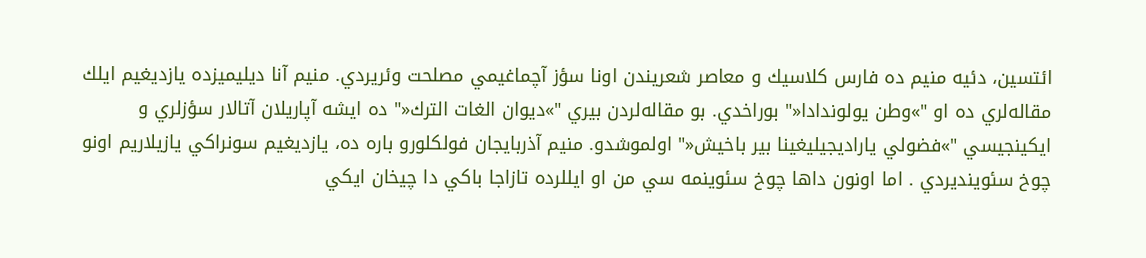ائتسين، دئيه منيم ده فارس كلاسيك و معاصر شعريندن اونا سؤز آچماغيمي مصلحت وئريردي. منيم آنا ديليميزده يازديغيم ايلك مقاله‌لري ده او "»وطن يولوندادا«" بوراخدي. بو مقاله‌لردن بيري "»ديوان الغات الترك«" ده ايشه آپاريلان آتالار سؤزلري و ايكينجيسي "»فضولي ياراديجيليغينا بير باخيش«" اولموشدو. منيم آذربايجان فولكلورو باره ده، يازديغيم سونراكي يازيلاريم اونو چوخ سئوينديردي . اما اونون داها چوخ سئوينمه سي من او ايللرده تازاجا باكي دا چيخان ايكي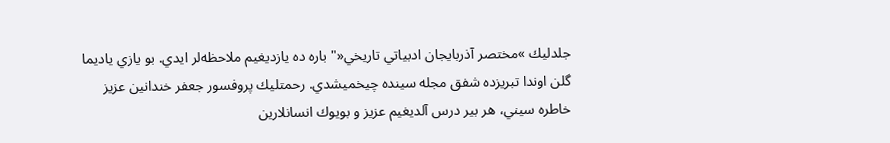جلدليك »مختصر آذربايجان ادبياتي تاريخي«" باره ده يازديغيم ملاحظه‌لر ايدي. بو يازي ياديما گلن اوندا تبريزده شفق مجله سينده چيخميشدي. رحمتليك پروفسور جعفر خندانين عزيز خاطره سيني، هر بير درس آلديغيم عزيز و بويوك انسانلارين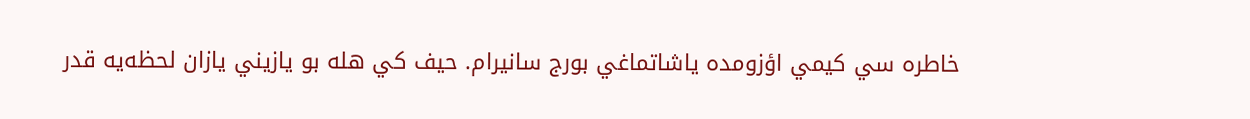خاطره سي كيمي اؤزومده ياشاتماغي بورج سانيرام. حيف كي هله بو يازيني يازان لحظه‌يه قدر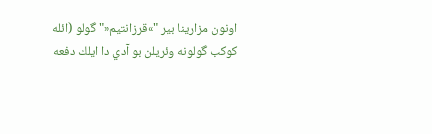اونون مزارينا بير "»قرزانتيم«" گولو (ائله كوكب گولونه وئريلن بو آدي دا ايلك دفعه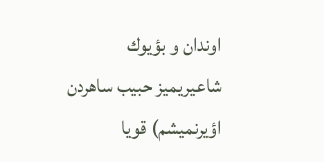اوندان و بؤيوك شاعيريميز حبيب ساهردن اؤيرنميشم) قويا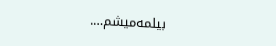بيلمه‌ميشم….